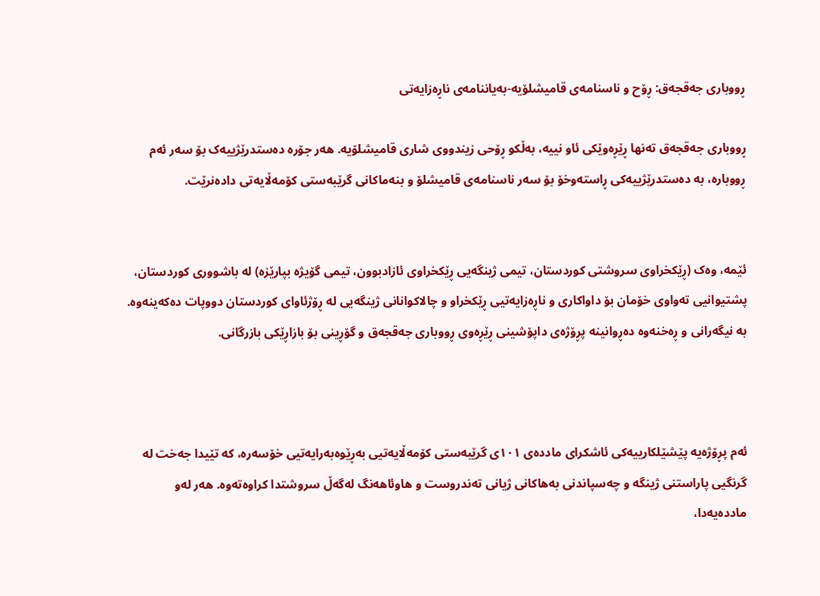ڕووباری جەقجەق: ڕۆح و ناسنامەی قامیشلۆیە-بەیاننامەی ناڕەزایەتی

ڕووباری جەقجەق تەنها ڕێڕەوێکی ئاو نییە، بەڵکو ڕۆحى زیندووی شاری قامیشلۆیە. هەر جۆرە دەستدرێژییەک بۆ سەر ئەم ڕووبارە، بە دەستدرێژییەکی ڕاستەوخۆ بۆ سەر ناسنامەی قامیشلۆ و بنەماکانی گرێبەستی کۆمەڵایەتی دادەنرێت.


ئێمە، وەک (ڕێکخراوی سروشتی کوردستان، تیمی ژینگەیی ڕێکخراوی ئازادبوون، تیمی گۆیژە بپارێزە) لە باشووری کوردستان، پشتیوانیی تەواوی خۆمان بۆ داواکاری و ناڕەزایەتیی ڕێکخراو و چالاکوانانی ژینگەیی لە ڕۆژئاوای کوردستان دووپات دەکەینەوە. بە نیگەرانی و ڕەخنەوە دەڕوانینە پڕۆژەی داپۆشینی ڕێڕەوی ڕووباری جەقجەق و گۆڕینی بۆ بازاڕێکى بازرگانی.



ئەم پڕۆژەیە پێشێلکارییەکی ئاشکرای ماددەی ١٠١ی گرێبەستی کۆمەڵایەتیی بەڕێوەبەرایەتیی خۆسەرە، کە تێیدا جەخت لە گرنگیی پاراستنی ژینگە و چەسپاندنی بەهاکانی ژیانی تەندروست و هاوئاهەنگ لەگەڵ سروشتدا کراوەتەوە. هەر لەو ماددەیەدا،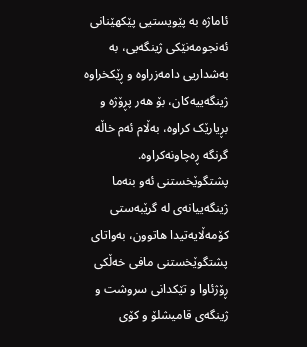ئاماژە بە پێویستیی پێکهێنانی ئەنجومەنێکی ژینگەیی، بە بەشداریی دامەزراوە و ڕێکخراوە ژینگەییەکان، بۆ هەر پڕۆژە و بڕیارێک کراوە، بەڵام ئەم خاڵە گرنگە ڕەچاونەکراوە. پشتگوێخستنی ئەو بنەما ژینگەییانەی لە گرێبەستی کۆمەڵایەتیدا هاتوون، بەواتای پشتگوێخستنی مافی خەڵکی ڕۆژئاوا و تێکدانی سروشت و ژینگەی قامیشلۆ و کۆی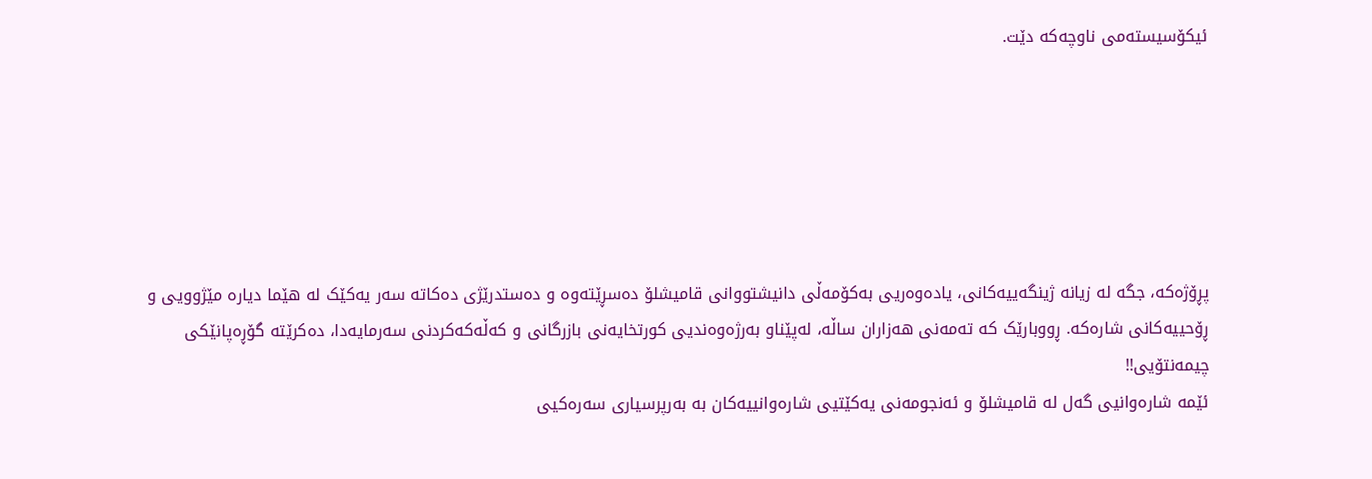ئیکۆسیستەمی ناوچەکە دێت.






پڕۆژەکە، جگە لە زیانە ژینگەییەکانی، یادەوەریی بەکۆمەڵی دانیشتووانی قامیشلۆ دەسڕێتەوە و دەستدرێژی دەکاتە سەر یەکێک لە هێما دیارە مێژوویی و ڕۆحییەکانی شارەکە. ڕووبارێک کە تەمەنی هەزاران ساڵە، لەپێناو بەرژەوەندیی کورتخایەنی بازرگانی و کەڵەکەکردنی سەرمایەدا، دەکرێتە گۆڕەپانێکی چیمەنتۆیی!!
ئێمە شارەوانیی گەل لە قامیشلۆ و ئەنجومەنی یەکێتیی شارەوانییەکان بە بەرپرسیاری سەرەکیی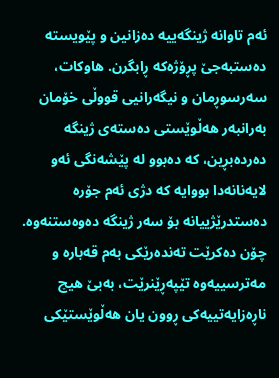ئەم تاوانە ژینگەییە دەزانین و پێویستە دەستبەجێ پڕۆژەکە ڕابگرن. هاوکات، سەرسوڕمان و نیگەرانیی قووڵی خۆمان بەرانبەر هەڵوێستی دەستەی ژینگە دەردەبڕین، کە دەبوو لە پێشەنگی ئەو لایەنانەدا بووایە کە دژی ئەم جۆرە دەستدرێژییانە بۆ سەر ژینگە دەوەستنەوە. چۆن دەکرێت تەندەرێکی بەم قەبارە و مەترسییەوە تێپەڕێنرێت، بەبێ هیچ ناڕەزایەتییەکی ڕوون یان هەڵوێستێکی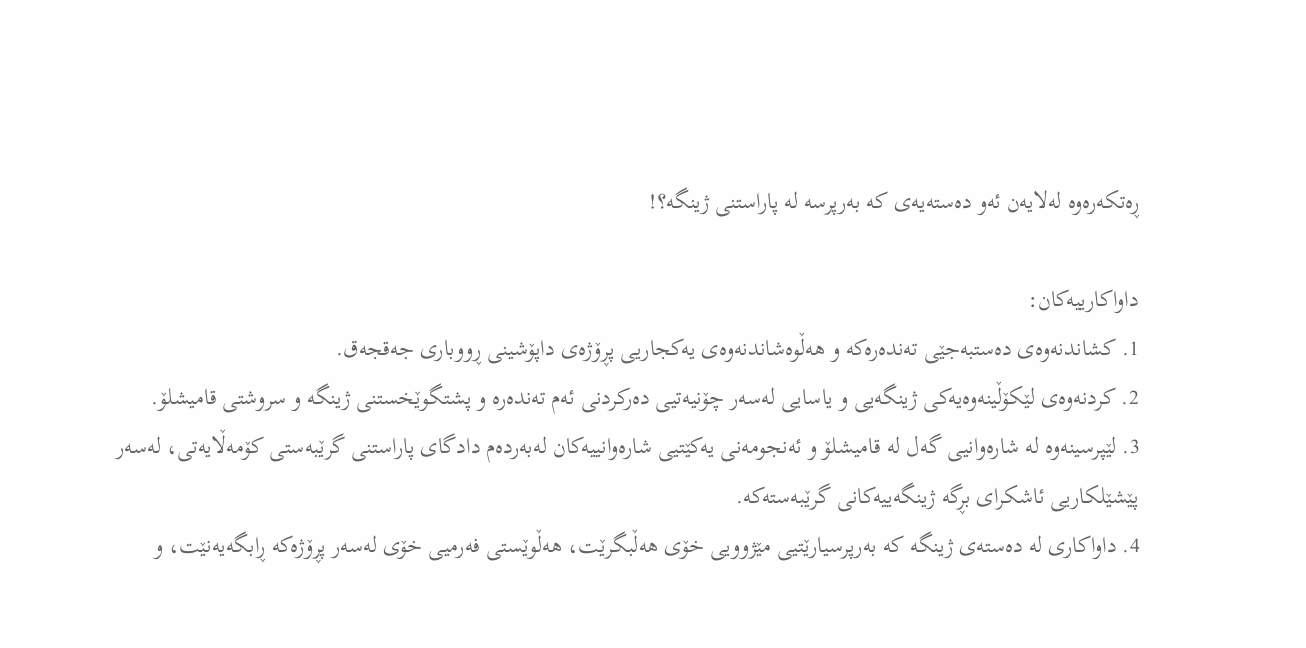ڕەتکەرەوە لەلایەن ئەو دەستەیەی کە بەرپرسە لە پاراستنی ژینگە؟!

داواکارییەکان:
1. کشاندنەوەی دەستبەجێی تەندەرەکە و هەڵوەشاندنەوەی یەکجاریی پڕۆژەی داپۆشینی ڕووباری جەقجەق.
2. کردنەوەی لێکۆڵینەوەیەکی ژینگەیی و یاسایی لەسەر چۆنیەتیی دەرکردنی ئەم تەندەرە و پشتگوێخستنی ژینگە و سروشتی قامیشلۆ.
3. لێپرسینەوە لە شارەوانیی گەل لە قامیشلۆ و ئەنجومەنی یەکێتیی شارەوانییەکان لەبەردەم دادگای پاراستنی گرێبەستی کۆمەڵایەتی، لەسەر پێشێلکاریی ئاشکرای بڕگە ژینگەییەکانی گرێبەستەکە.
4. داواکاری لە دەستەی ژینگە کە بەرپرسیارێتیی مێژوویی خۆی هەڵبگرێت، هەڵوێستی فەرمیی خۆی لەسەر پڕۆژەکە ڕابگەیەنێت، و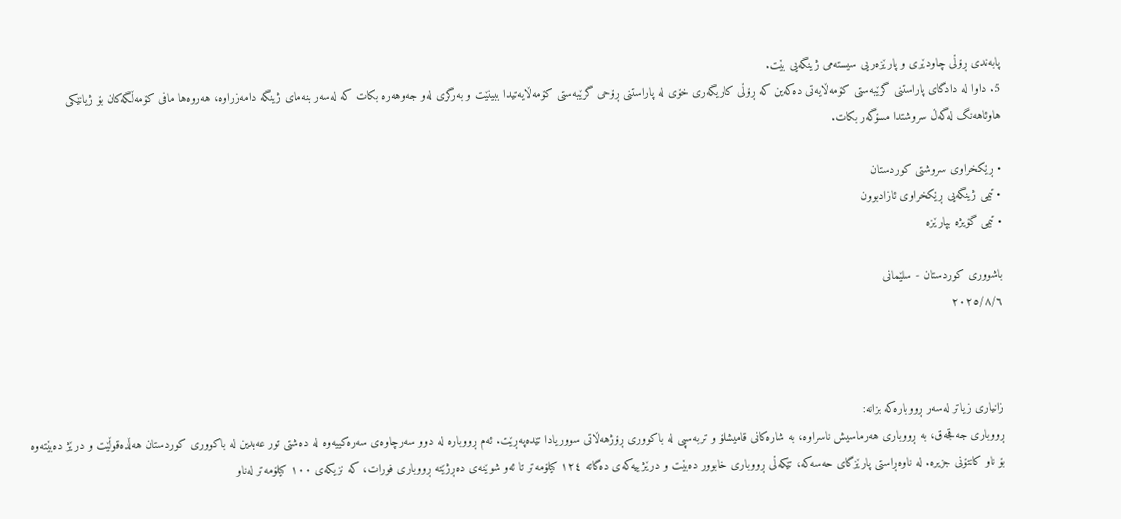پابەندی ڕۆڵی چاودێری و پارێزەریی سیستەمی ژینگەیی بێت.
5. داوا لە دادگای پاراستنی گرێبەستی کۆمەڵایەتی دەکەین کە ڕۆڵی کاریگەری خۆی لە پاراستنی ڕۆحی گرێبەستی کۆمەڵایەتیدا ببینێت و بەرگری لەو جەوهەرە بکات کە لەسەر بنەمای ژینگە دامەزراوە، هەروەها مافی کۆمەڵگەکان بۆ ژیانێکی هاوئاهەنگ لەگەڵ سروشتدا مسۆگەر بکات.

• ڕێکخراوی سروشتی کوردستان
• تیمی ژینگەیی ڕێکخراوی ئازادبوون
• تیمی گۆیژە بپارێزە

باشووری کوردستان - سلێمانی
٢٠٢٥/٨/٦



زانیارى زیاتر لەسەر ڕووبارەکە بزانە:
ڕووباری جەقجەق، بە ڕووباری هەرماسیش ناسراوە، بە شارەکانی قامیشلۆ و تربەسپی لە باکووری ڕۆژهەڵاتی سووریادا تێدەپەڕێت. ئەم ڕووبارە لە دوو سەرچاوەی سەرەکییەوە لە دەشتی تور عەبدین لە باکووری کوردستان هەڵدەقوڵێت و درێژ دەبێتەوە بۆ ناو کانتۆنی جزیرە. لە ناوەڕاستی پارێزگای حەسەکە، تێکەڵی ڕووباری خابوور دەبێت و درێژییەکەی دەگاتە ١٢٤ کیلۆمەتر تا ئەو شوێنەی دەڕژێتە ڕووباری فورات، کە نزیکەی ١٠٠ کیلۆمەتر لەناو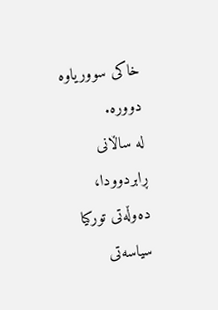خاکی سووریاوە دوورە.
لە ساڵانی ڕابردوودا، دەوڵەتی تورکیا سیاسەتی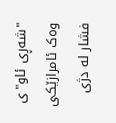"شەڕی ئاو"ی وەک ئامرازێکی فشار لە دژی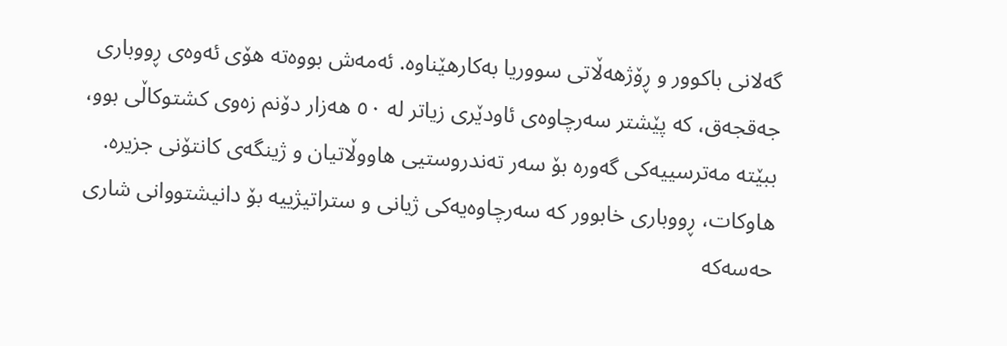گەلانی باکوور و ڕۆژهەڵاتی سووریا بەکارهێناوە. ئەمەش بووەتە هۆی ئەوەی ڕووباری جەقجەق، کە پێشتر سەرچاوەی ئاودێری زیاتر لە ٥٠ هەزار دۆنم زەوی کشتوکاڵی بوو، ببێتە مەترسییەکی گەورە بۆ سەر تەندروستیی هاووڵاتیان و ژینگەی کانتۆنی جزیرە. هاوکات، ڕووباری خابوور کە سەرچاوەیەکی ژیانی و ستراتیژییە بۆ دانیشتووانی شاری حەسەکە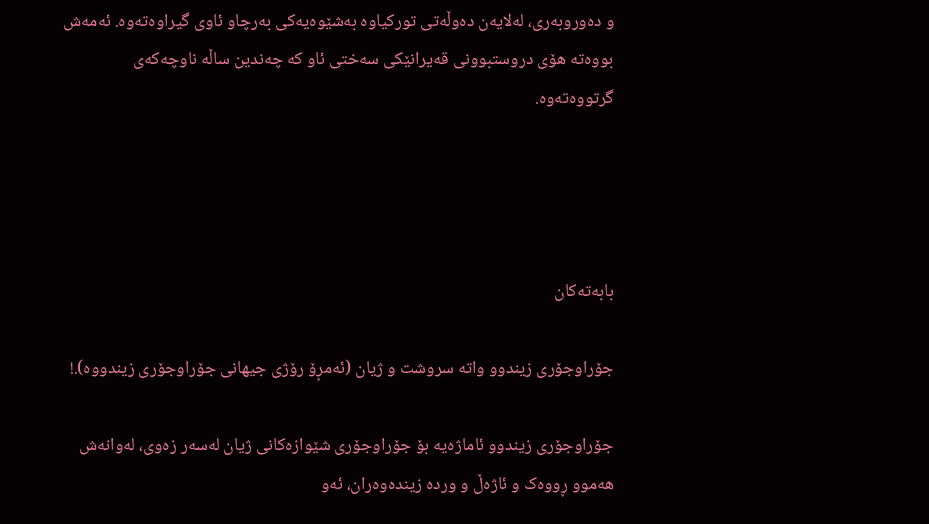و دەوروبەری، لەلایەن دەوڵەتی تورکیاوە بەشێوەیەکی بەرچاو ئاوی گیراوەتەوە. ئەمەش بووەتە هۆی دروستبوونی قەیرانێکی سەختی ئاو کە چەندین ساڵە ناوچەکەی گرتووەتەوە.




بابەتەکان

جۆراوجۆری زیندوو واتە سروشت و ژیان (ئەمڕۆ رۆژی جیهانی جۆراوجۆری زیندووە).!

جۆراوجۆری زیندوو ئاماژەیە بۆ جۆراوجۆری شێوازەکانی ژیان لەسەر زەوی، لەوانەش هەموو ڕووەک و ئاژەڵ و وردە زیندەوەران، ئەو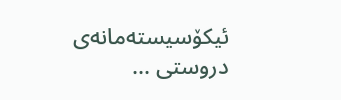ئیکۆسیستەمانەی دروستی ...